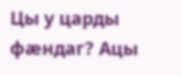Цы у царды фæндаг? Ацы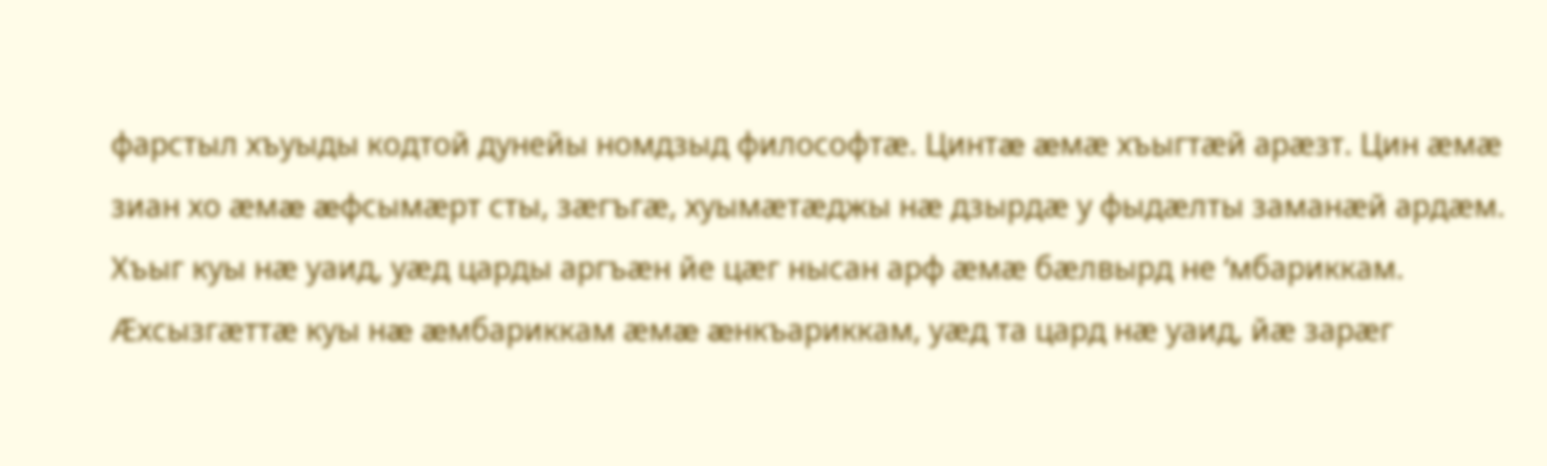фарстыл хъуыды кодтой дунейы номдзыд философтæ. Цинтæ æмæ хъыгтæй арæзт. Цин æмæ зиан хо æмæ æфсымæрт сты, зæгъгæ, хуымæтæджы нæ дзырдæ у фыдæлты заманæй ардæм. Хъыг куы нæ уаид, уæд царды аргъæн йе цæг нысан арф æмæ бæлвырд не ‘мбариккам. Æхсызгæттæ куы нæ æмбариккам æмæ æнкъариккам, уæд та цард нæ уаид, йæ зарæг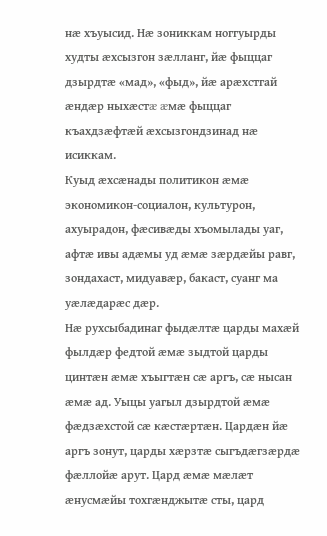нæ хъуысид. Нæ зониккам ноггуырды худты æхсызгон зæлланг, йæ фыццаг дзырдтæ «мад», «фыд», йæ арæхстгай æндæр ныхæстæ æмæ фыццаг къахдзæфтæй æхсызгондзинад нæ исиккам.
Куыд æхсæнады политикон æмæ экономикон-социалон, культурон, ахуырадон, фæсивæды хъомылады уаг, афтæ ивы адæмы уд æмæ зæрдæйы равг, зондахаст, мидуавæр, бакаст, суанг ма уæлæдарæс дæр.
Нæ рухсыбадинаг фыдæлтæ царды махæй фылдæр федтой æмæ зыдтой царды цинтæн æмæ хъыгтæн сæ аргъ, сæ нысан æмæ ад. Уыцы уагыл дзырдтой æмæ фæдзæхстой сæ кæстæртæн. Цардæн йæ аргъ зонут, царды хæрзтæ сыгъдæгзæрдæ фæллойæ арут. Цард æмæ мæлæт æнусмæйы тохгæнджытæ сты, цард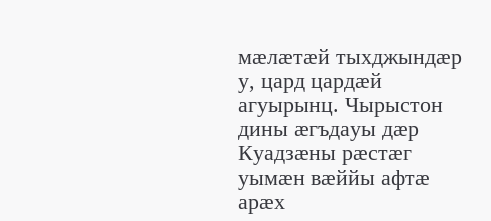мæлæтæй тыхджындæр у, цард цардæй агуырынц. Чырыстон дины æгъдауы дæр Куадзæны рæстæг уымæн вæййы афтæ арæх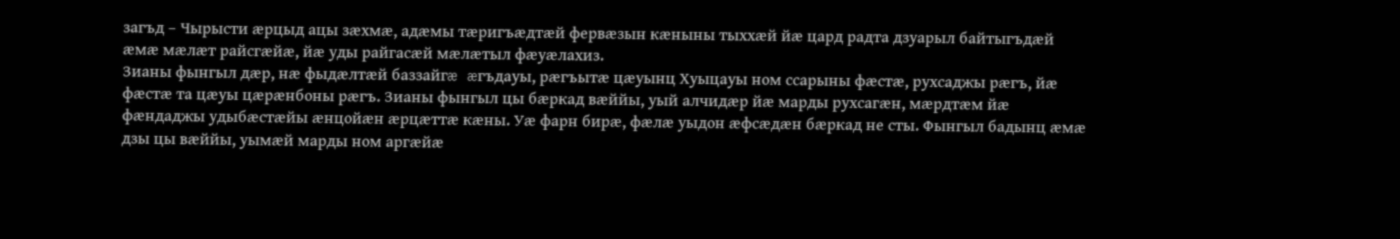загъд – Чырысти æрцыд ацы зæхмæ, адæмы тæригъæдтæй фервæзын кæныны тыххæй йæ цард радта дзуарыл байтыгъдæй æмæ мæлæт райсгæйæ, йæ уды райгасæй мæлæтыл фæуæлахиз.
Зианы фынгыл дæр, нæ фыдæлтæй баззайгæ æгъдауы, рæгъытæ цæуынц Хуыцауы ном ссарыны фæстæ, рухсаджы рæгъ, йæ фæстæ та цæуы цæрæнбоны рæгъ. Зианы фынгыл цы бæркад вæййы, уый алчидæр йæ марды рухсагæн, мæрдтæм йæ фæндаджы удыбæстæйы æнцойæн æрцæттæ кæны. Уæ фарн бирæ, фæлæ уыдон æфсæдæн бæркад не сты. Фынгыл бадынц æмæ дзы цы вæййы, уымæй марды ном аргæйæ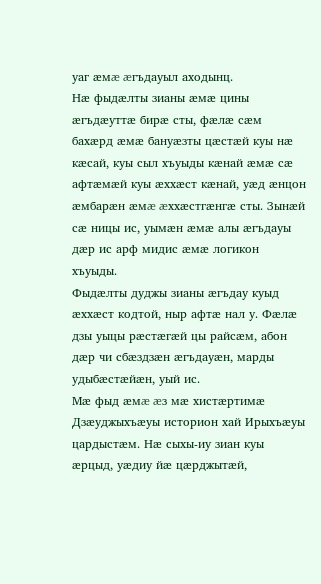уаг æмæ æгъдауыл аходынц.
Нæ фыдæлты зианы æмæ цины æгъдæуттæ бирæ сты, фæлæ сæм бахæрд æмæ бануæзты цæстæй куы нæ кæсай, куы сыл хъуыды кæнай æмæ сæ афтæмæй куы æххæст кæнай, уæд æнцон æмбарæн æмæ æххæстгæнгæ сты. Зынæй сæ ницы ис, уымæн æмæ алы æгъдауы дæр ис арф мидис æмæ логикон хъуыды.
Фыдæлты дуджы зианы æгъдау куыд æххæст кодтой, ныр афтæ нал у. Фæлæ дзы уыцы рæстæгæй цы райсæм, абон дæр чи сбæздзæн æгъдауæн, марды удыбæстæйæн, уый ис.
Мæ фыд æмæ æз мæ хистæртимæ Дзæуджыхъæуы историон хай Ирыхъæуы цардыстæм. Нæ сыхы-иу зиан куы æрцыд, уæдиу йæ цæрджытæй,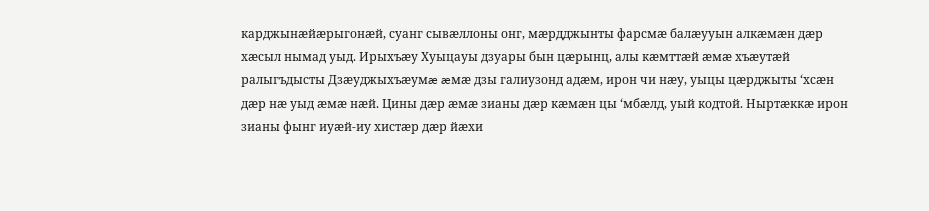карджынæйæрыгонæй, суанг сывæллоны онг, мæрдджынты фарсмæ балæууын алкæмæн дæр хæсыл нымад уыд. Ирыхъæу Хуыцауы дзуары бын цæрынц, алы кæмттæй æмæ хъæутæй ралыгъдысты Дзæуджыхъæумæ æмæ дзы галиузонд адæм, ирон чи нæу, уыцы цæрджыты ‘хсæн дæр нæ уыд æмæ нæй. Цины дæр æмæ зианы дæр кæмæн цы ‘мбæлд, уый кодтой. Ныртæккæ ирон зианы фынг иуæй-иу хистæр дæр йæхи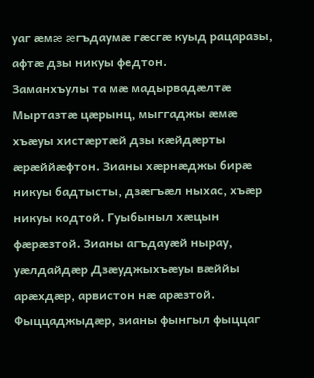уаг æмæ æгъдаумæ гæсгæ куыд рацаразы, афтæ дзы никуы федтон.
Заманхъулы та мæ мадырвадæлтæ Мыртазтæ цæрынц, мыггаджы æмæ хъæуы хистæртæй дзы кæйдæрты æрæййæфтон. Зианы хæрнæджы бирæ никуы бадтысты, дзæгъæл ныхас, хъæр никуы кодтой. Гуыбыныл хæцын фæрæзтой. Зианы агъдауæй нырау, уæлдайдæр Дзæуджыхъæуы вæййы арæхдæр, арвистон нæ арæзтой. Фыццаджыдæр, зианы фынгыл фыццаг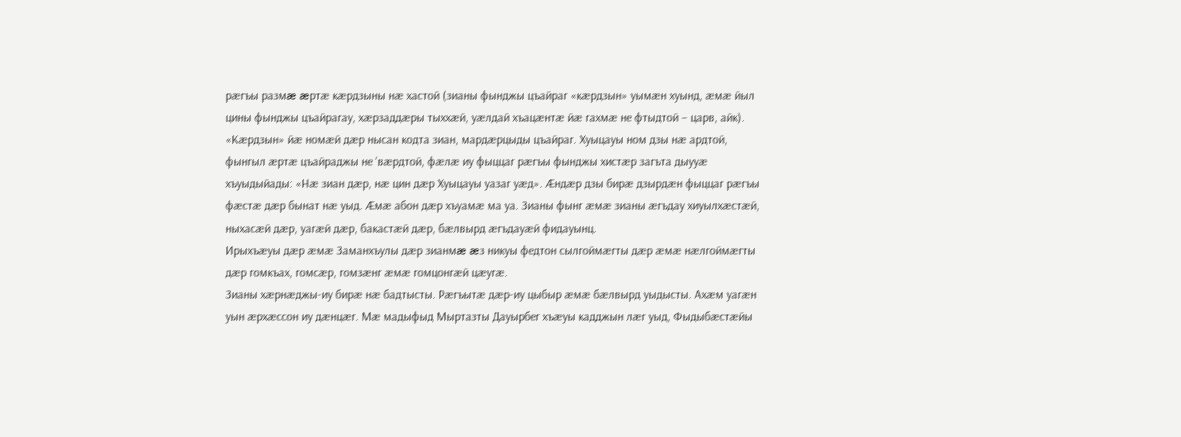рæгъы размæ æртæ кæрдзыны нæ хастой (зианы фынджы цъайраг «кæрдзын» уымæн хуынд, æмæ йыл цины фынджы цъайрагау, хæрзаддæры тыххæй, уæлдай хъацæнтæ йæ гахмæ не фтыдтой – царв, айк). «Кæрдзын» йæ номæй дæр нысан кодта зиан, мардæрцыды цъайраг. Хуыцауы ном дзы нæ ардтой, фынгыл æртæ цъайраджы не ‘вæрдтой, фæлæ иу фыццаг рæгъы фынджы хистæр загъта дыууæ хъуыдыйады: «Нæ зиан дæр, нæ цин дæр Хуыцауы уазаг уæд». Æндæр дзы бирæ дзырдæн фыццаг рæгъы фæстæ дæр бынат нæ уыд. Æмæ абон дæр хъуамæ ма уа. Зианы фынг æмæ зианы æгъдау хиуылхæстæй, ныхасæй дæр, уагæй дæр, бакастæй дæр, бæлвырд æгъдауæй фидауынц.
Ирыхъæуы дæр æмæ Заманхъулы дæр зианмæ æз никуы федтон сылгоймæгты дæр æмæ нæлгоймæгты дæр гомкъах, гомсæр, гомзæнг æмæ гомцонгæй цæугæ.
Зианы хæрнæджы-иу бирæ нæ бадтысты. Рæгъытæ дæр-иу цыбыр æмæ бæлвырд уыдысты. Ахæм уагæн уын æрхæссон иу дæнцæг. Мæ мадыфыд Мыртазты Дауырбег хъæуы кадджын лæг уыд, Фыдыбæстæйы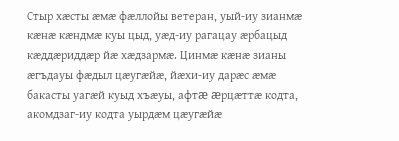Стыр хæсты æмæ фæллойы ветеран, уый-иу зианмæ кæнæ кæндмæ куы цыд, уæд-иу рагацау æрбацыд кæддæриддæр йæ хæдзармæ. Цинмæ кæнæ зианы æгъдауы фæдыл цæугæйæ, йæхи-иу дарæс æмæ бакасты уагæй куыд хъæуы, афтæ æрцæттæ кодта, акомдзаг-иу кодта уырдæм цæугæйæ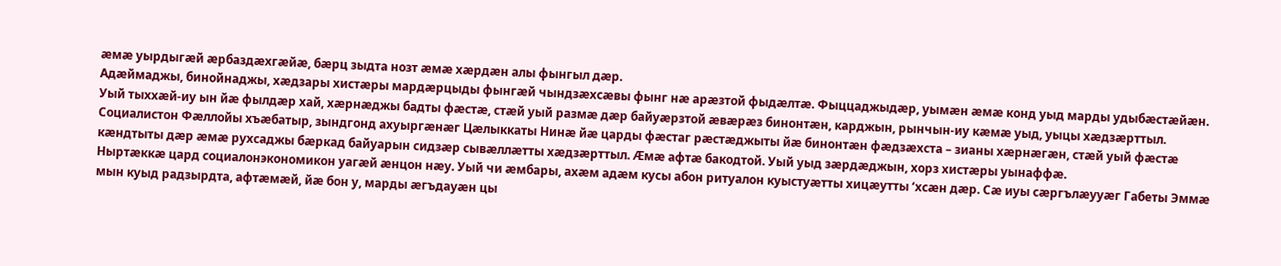æмæ уырдыгæй æрбаздæхгæйæ, бæрц зыдта нозт æмæ хæрдæн алы фынгыл дæр.
Адæймаджы, бинойнаджы, хæдзары хистæры мардæрцыды фынгæй чындзæхсæвы фынг нæ арæзтой фыдæлтæ. Фыццаджыдæр, уымæн æмæ конд уыд марды удыбæстæйæн. Уый тыххæй-иу ын йæ фылдæр хай, хæрнæджы бадты фæстæ, стæй уый размæ дæр байуæрзтой æвæрæз бинонтæн, карджын, рынчын-иу кæмæ уыд, уыцы хæдзæрттыл. Социалистон Фæллойы хъæбатыр, зындгонд ахуыргæнæг Цæлыккаты Нинæ йæ царды фæстаг рæстæджыты йæ бинонтæн фæдзæхста – зианы хæрнæгæн, стæй уый фæстæ кæндтыты дæр æмæ рухсаджы бæркад байуарын сидзæр сывæллæтты хæдзæрттыл. Æмæ афтæ бакодтой. Уый уыд зæрдæджын, хорз хистæры уынаффæ.
Ныртæккæ цард социалонэкономикон уагæй æнцон нæу. Уый чи æмбары, ахæм адæм кусы абон ритуалон куыстуæтты хицæутты ‘хсæн дæр. Сæ иуы сæргълæууæг Габеты Эммæ мын куыд радзырдта, афтæмæй, йæ бон у, марды æгъдауæн цы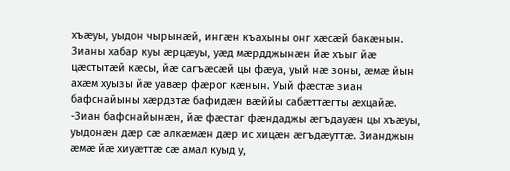хъæуы, уыдон чырынæй, ингæн къахыны онг хæсæй бакæнын. Зианы хабар куы æрцæуы, уæд мæрдджынæн йæ хъыг йæ цæстытæй кæсы, йæ сагъæсæй цы фæуа, уый нæ зоны, æмæ йын ахæм хуызы йæ уавæр фæрог кæнын. Уый фæстæ зиан бафснайыны хæрдзтæ бафидæн вæййы сабæттæгты æхцайæ.
-Зиан бафснайынæн, йæ фæстаг фæндаджы æгъдауæн цы хъæуы, уыдонæн дæр сæ алкæмæн дæр ис хицæн æгъдæуттæ. Зианджын æмæ йæ хиуæттæ сæ амал куыд у,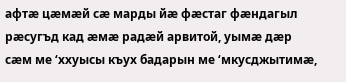афтæ цæмæй сæ марды йæ фæстаг фæндагыл рæсугъд кад æмæ радæй арвитой, уымæ дæр сæм ме ‘ххуысы къух бадарын ме ‘мкусджытимæ,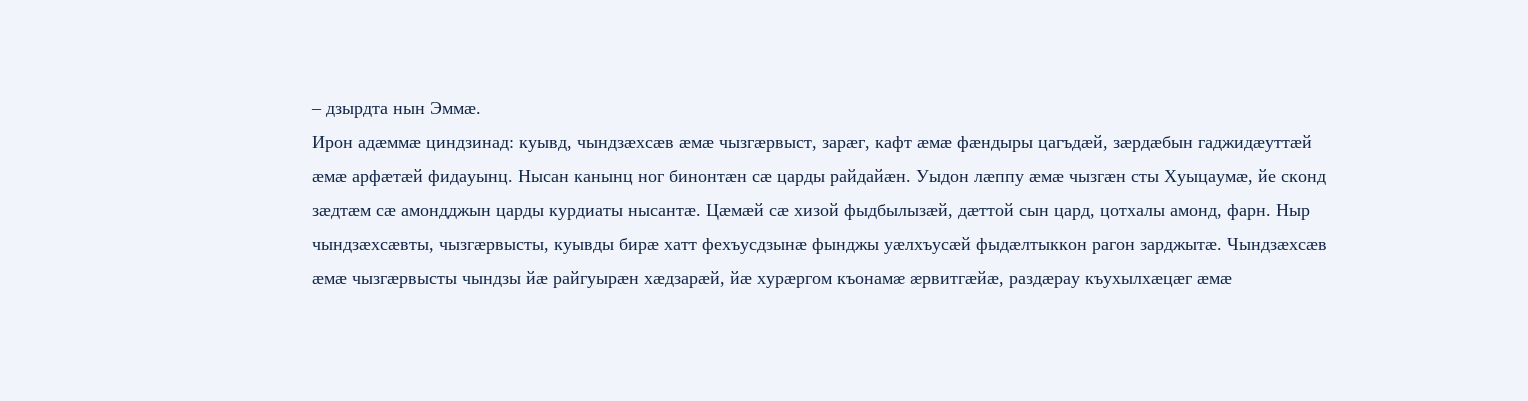– дзырдта нын Эммæ.
Ирон адæммæ циндзинад: куывд, чындзæхсæв æмæ чызгæрвыст, зарæг, кафт æмæ фæндыры цагъдæй, зæрдæбын гаджидæуттæй æмæ арфæтæй фидауынц. Нысан канынц ног бинонтæн сæ царды райдайæн. Уыдон лæппу æмæ чызгæн сты Хуыцаумæ, йе сконд зæдтæм сæ амондджын царды курдиаты нысантæ. Цæмæй сæ хизой фыдбылызæй, дæттой сын цард, цотхалы амонд, фарн. Ныр чындзæхсæвты, чызгæрвысты, куывды бирæ хатт фехъусдзынæ фынджы уæлхъусæй фыдæлтыккон рагон зарджытæ. Чындзæхсæв æмæ чызгæрвысты чындзы йæ райгуырæн хæдзарæй, йæ хурæргом къонамæ æрвитгæйæ, раздæрау къухылхæцæг æмæ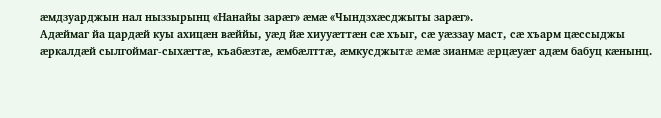æмдзуарджын нал ныззырынц «Нанайы зарæг» æмæ «Чындзхæсджыты зарæг».
Адæймаг йа цардæй куы ахицæн вæййы, уæд йæ хиууæттæн сæ хъыг, сæ уæззау маст, сæ хъарм цæссыджы æркалдæй сылгоймаг-сыхæгтæ, къабæзтæ, æмбæлттæ, æмкусджытæ æмæ зианмæ æрцæуæг адæм бабуц кæнынц.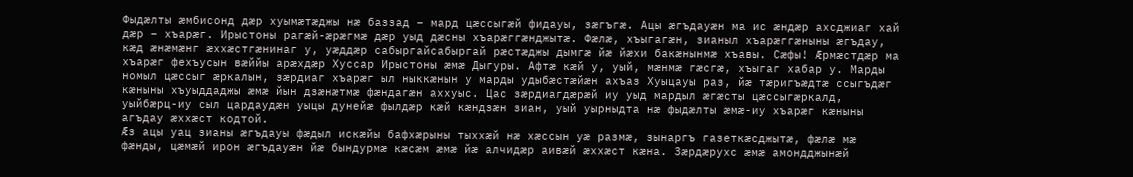Фыдæлты æмбисонд дæр хуымæтæджы нæ баззад – мард цæссыгæй фидауы, зæгъгæ. Ацы æгъдауæн ма ис æндæр ахсджиаг хай дæр – хъарæг. Ирыстоны рагæй-æрæгмæ дæр уыд дæсны хъарæггæнджытæ. Фæлæ, хъыгагæн, зианыл хъарæггæныны æгъдау, кæд æнæмæнг æххæстгæнинаг у, уæддæр сабыргайсабыргай рæстæджы дымгæ йæ йæхи бакæнынмæ хъавы. Сæфы! Æрмæстдæр ма хъарæг фехъусын вæййы арæхдæр Хуссар Ирыстоны æмæ Дыгуры. Афтæ кæй у, уый, мæнмæ гæсгæ, хъыгаг хабар у. Марды номыл цæссыг æркалын, зæрдиаг хъарæг ыл ныккæнын у марды удыбæстæйæн ахъаз Хуыцауы раз, йæ тæригъæдтæ ссыгъдæг кæныны хъуыддаджы æмæ йын дзæнæтмæ фæндагæн аххуыс. Цас зæрдиагдæрæй иу уыд мардыл æгæсты цæссыгæркалд, уыйбæрц-иу сыл цардаудæн уыцы дунейæ фылдæр кæй кæндзæн зиан, уый уырныдта нæ фыдæлты æмæ-иу хъарæг кæныны агъдау æххæст кодтой.
Æз ацы уац зианы æгъдауы фæдыл искæйы бафхæрыны тыххæй нæ хæссын уæ размæ, зынаргъ газеткæсджытæ, фæлæ мæ фæнды, цæмæй ирон æгъдауæн йæ бындурмæ кæсæм æмæ йæ алчидæр аивæй æххæст кæна. Зæрдæрухс æмæ амондджынæй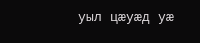уыл цæуæд уæ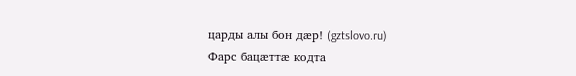царды алы бон дæр! (gztslovo.ru)
Фарс бацæттæ кодта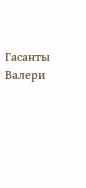Гасанты Валери